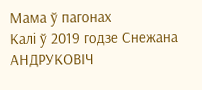Мама ў пагонах
Калі ў 2019 годзе Снежана АНДРУКОВІЧ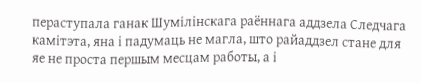пераступала ганак Шумілінскага раённага аддзела Следчага камітэта, яна і падумаць не магла, што райаддзел стане для яе не проста першым месцам работы, а і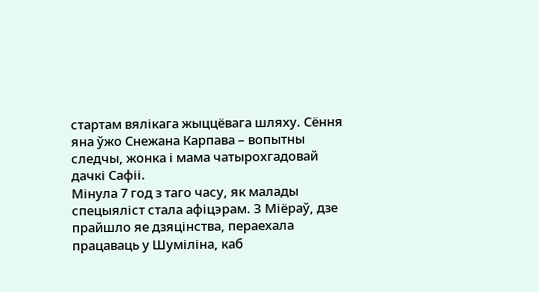стартам вялікага жыццёвага шляху. Сёння яна ўжо Снежана Карпава – вопытны следчы, жонка і мама чатырохгадовай дачкі Сафіі.
Мінула 7 год з таго часу, як малады спецыяліст стала афіцэрам. З Міёраў, дзе прайшло яе дзяцінства, пераехала працаваць у Шуміліна, каб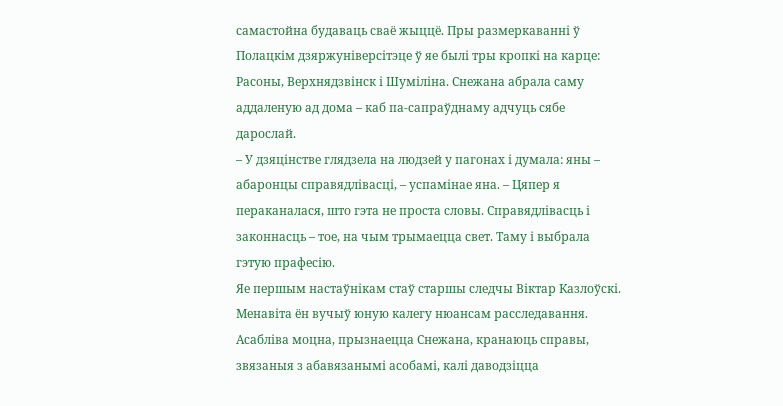самастойна будаваць сваё жыццё. Пры размеркаванні ў Полацкім дзяржуніверсітэце ў яе былі тры кропкі на карце: Расоны, Верхнядзвінск і Шуміліна. Снежана абрала саму аддаленую ад дома – каб па-сапраўднаму адчуць сябе дарослай.
– У дзяцінстве глядзела на людзей у пагонах і думала: яны – абаронцы справядлівасці, – успамінае яна. – Цяпер я пераканалася, што гэта не проста словы. Справядлівасць і законнасць – тое, на чым трымаецца свет. Таму і выбрала гэтую прафесію.
Яе першым настаўнікам стаў старшы следчы Віктар Казлоўскі. Менавіта ён вучыў юную калегу нюансам расследавання. Асабліва моцна, прызнаецца Снежана, кранаюць справы, звязаныя з абавязанымі асобамі, калі даводзіцца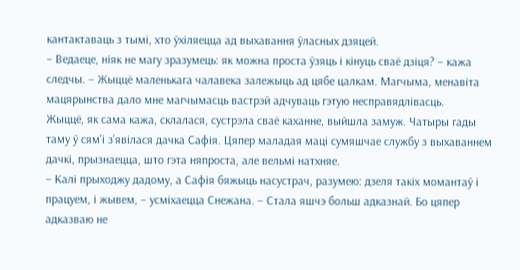кантактаваць з тымі, хто ўхіляецца ад выхавання ўласных дзяцей.
– Ведаеце, ніяк не магу зразумець: як можна проста ўзяць і кінуць сваё дзіця? – кажа следчы. – Жыццё маленькага чалавека залежыць ад цябе цалкам. Магчыма, менавіта мацярынства дало мне магчымасць вастрэй адчуваць гэтую несправядлівасць.
Жыццё, як сама кажа, склалася, сустрэла сваё каханне, выйшла замуж. Чатыры гады таму ў сям’і з’явілася дачка Сафія. Цяпер маладая маці сумяшчае службу з выхаваннем дачкі, прызнаецца, што гэта няпроста, але вельмі натхняе.
– Калі прыходжу дадому, а Сафія бяжыць насустрач, разумею: дзеля такіх момантаў і працуем, і жывем, – усміхаецца Снежана. – Стала яшчэ больш адказнай. Бо цяпер адказваю не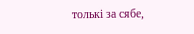толькі за сябе,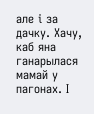але і за дачку. Хачу, каб яна ганарылася мамай у пагонах. І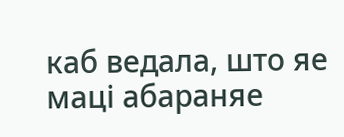каб ведала, што яе маці абараняе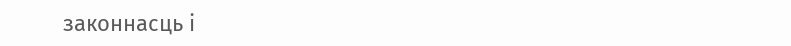законнасць і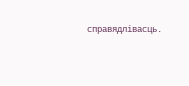справядлівасць.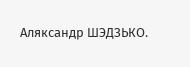Аляксандр ШЭДЗЬКО.